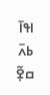ߊߟߊ߫ ߕߍ߫ ߛߐ߲߬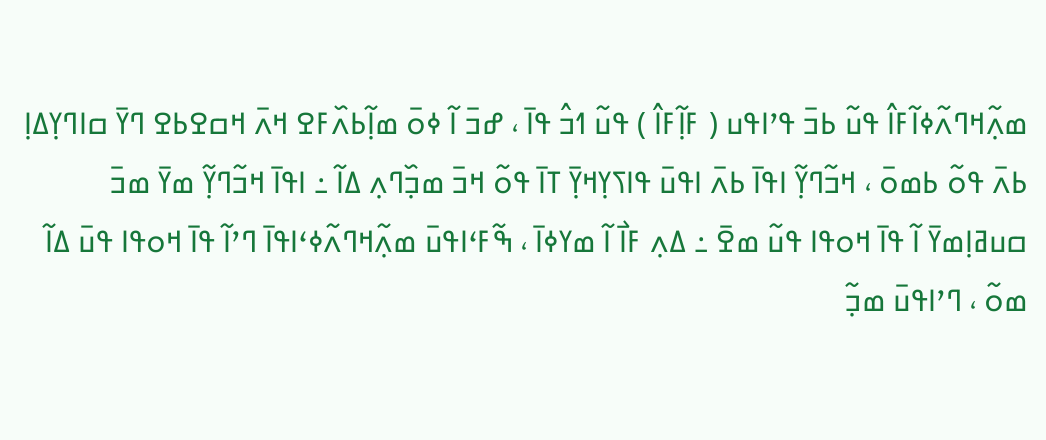ߘߍ߲߬ߞߣߍ߬ߦߊ߬ߓߊ߮ ߟߎ߬ ߕߏ߫ ߟߴߊߟߎ ( ߓߊ߲߬ߓߊ߮ ) ߟߎ߬ ߗߏ߮ ߟߊ߫ ، ߝߏ߫ ߊ߬ ߦߋ߫ ߘߊ߲߬ߕߍ߰ߓߐ ߞߍ߫ ߞߛߐߕߐ ߣߌ߫ ߛߊߣߌ߲ߡߊ߲ ߕߍ߫ ߟߋ߬ ߕߘߋ߫ ، ߞߏ߬ߣߌ߲߬ ߊߟߊ߫ ߕߍ߫ ߊߟߎ߫ ߟߊߖߌ߲ߞߌ߲߫ ߠߊ߫ ߟߋ߬ ߞߏ߫ ߘߏ߲߰ߣߍ߲ ߡߊ߬ ߸ ߊߟߊ߫ ߞߏ߬ߣߌ߲߬ ߘߌ߫ ߘߏ߫ ߛߎߥߊ߲ߘߌ߫ ߊ߬ ߟߊ߫ ߞߋߟߊ ߟߎ߬ ߘߐ߫ ߸ ߡߍ߲ ߓߊ߯ ߊ߬ ߘߌߦߊ߫ ، ߒ߬ߓߵߊߟߎ߫ ߘߍ߲߬ߞߣߍ߬ߦߵߊߟߊ߫ ߣߴߊ߬ ߟߊ߫ ߞߋߟߊ ߟߎ߫ ߡߊ߬ ߘߋ߬ ، ߣߴߊߟߎ߫ ߘߏ߲߬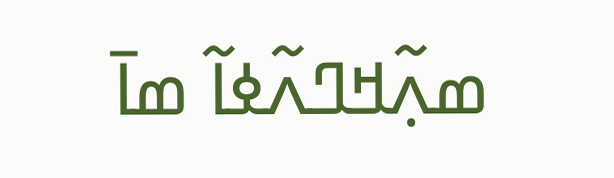ߘߍ߲߬ߞߣߍ߬ߦߊ߬ ߘߊ߫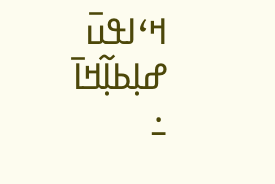ߞߵߊߟߎ߫ ߝߊ߲ߕߊ߲߬ߞߊ߫ ߸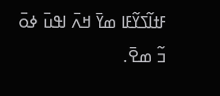ߓߙߊ߬ߖߌ߬ߓߊ ߘߌ߫ ߞߍ߫ ߊߟߎ߫ ߦߋ߫ ߏ߬ ߘߐ߫.